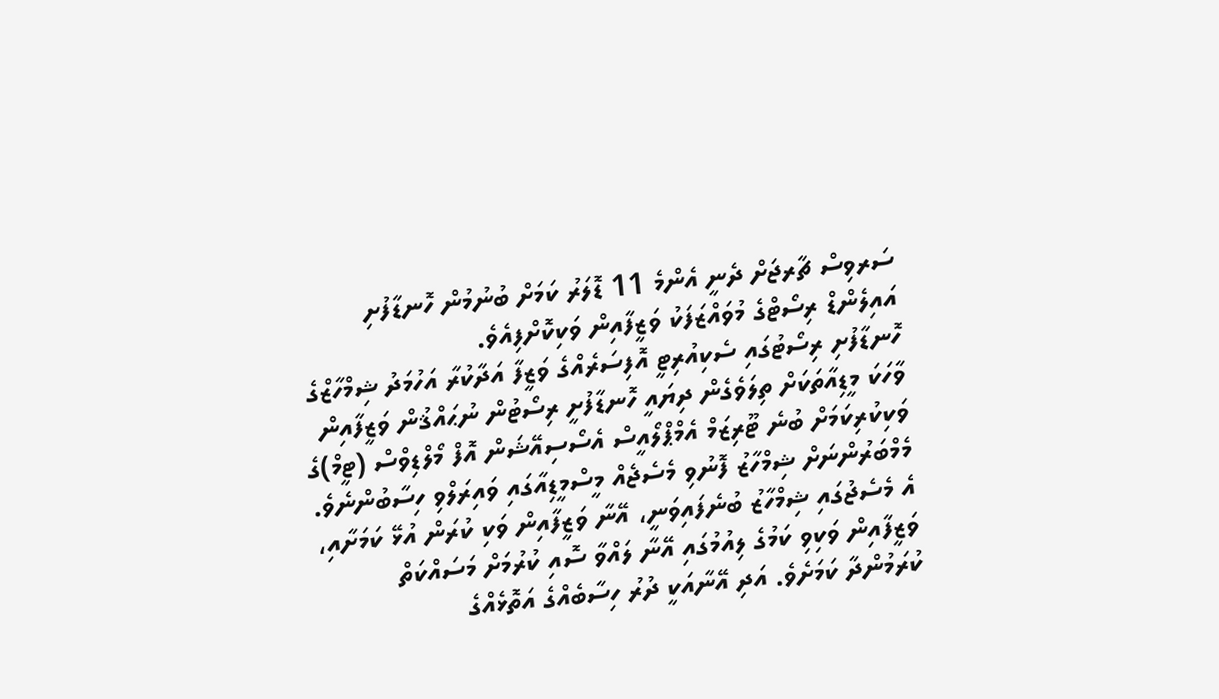ސަރވިސް ޗާރޖަށް ދެނީ އެންމެ 11 ޑޮލަރު ކަމަށް ބުނުމުން ހޮނޑާފުށި އައިލެންޑް ރިސޯޓްގެ މުވައްޒަފަކު ވަޒީފާއިން ވަކިކޮށްފިއެވެ.
ހޮނޑާފުށި ރިސޯޓުގައި ސެކިއުރިޓީ އޮފިސަރެއްގެ ވަޒީފާ އަދާކުރާ އަހުމަދު ޝިމްހާޒްގެ ވާހަކަ މީޑިއާތަކަށް ތިލަވެގެން ދިޔައީ ހޮނޑާފުށީ ރިސޯޓުން ނުޙައްޤުން ވަޒީފާއިން ވަކިކުރިކަމަށް ބުނެ ޓޫރިޒަމް އެމްޕްލޯއީސް އެސޯސިއޭޝަން އޮފް މޯލްޑިވްސް (ޓީމް)ގެ މެމްބަރުންނަށް ޝިމްހާޒު ފޮނުވި މެސެޖެއް މީސްމީޑިއާގައި ވައިރަލްވި ހިސާބުންނެވެ.
އެ މެސެޖުގައި ޝިމްހާޒު ބުނެފައިވަނީ، އޭނާ ވަޒީފާއިން ވަކި ކުރަން އުޅޭ ކަމަށާއި، ވަޒީފާއިން ވަކިވި ކަމުގެ ލިއުމުގައި އޭނާ ލައްވާ ސޮއި ކުރުމަށް މަސައްކަތް ކުރަމުންދާ ކަމަށެވެ. އަދި އޭނާއަކީ ދުރު ހިސާބެއްގެ އަތޮޅެއްގެ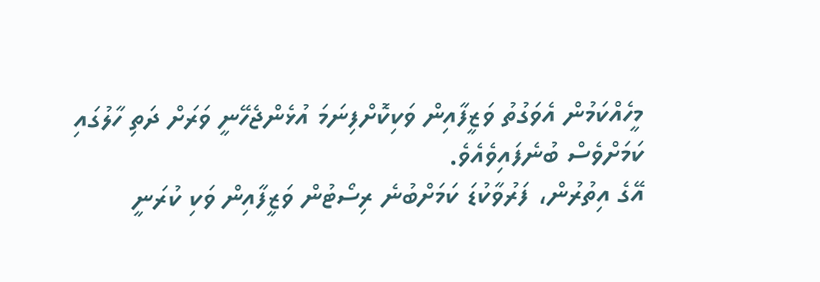މީހެއްކަމުން އެވަގުތު ވަޒީފާއިން ވަކިކޮށްފިނަމަ އުޅެންޖެހޭނީ ވަރަށް ދަތި ހާލުގައި ކަމަށްވެސް ބުނެފައިވެއެވެ.
އޭގެ އިތުރުން، ފަރުވާކުޑަ ކަމަށްބުނެ ރިސޯޓުން ވަޒީފާއިން ވަކި ކުރަނީ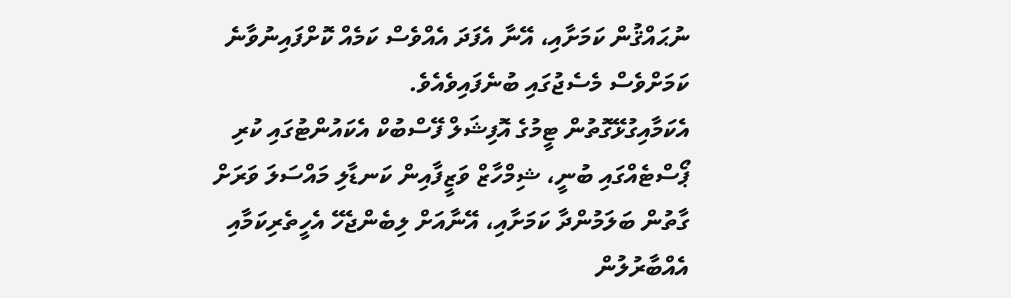ނުޙައްޤުން ކަމަށާއި، އޭނާ އެފަދަ އެއްވެސް ކަމެއް ކޮށްފައިނުވާނެ ކަމަށްވެސް މެސެޖުގައި ބުނެފައިވެއެވެ.
އެކަމާއިގުޅޭގޮތުން ޓީމުގެ އޮފިޝަލް ފޭސްބުކް އެކައުންޓުގައި ކުރި ޕޯސްޓެއްގައި ބުނީ، ޝިމްހާޒް ވަޒީފާއިން ކަނޑާލި މައްސަލަ ވަރަށް ގާތުން ބަލަމުންދާ ކަމަށާއި، އޭނާއަށް ލިބެންޖެހޭ އެހީތެރިކަމާއި އެއްބާރުލުން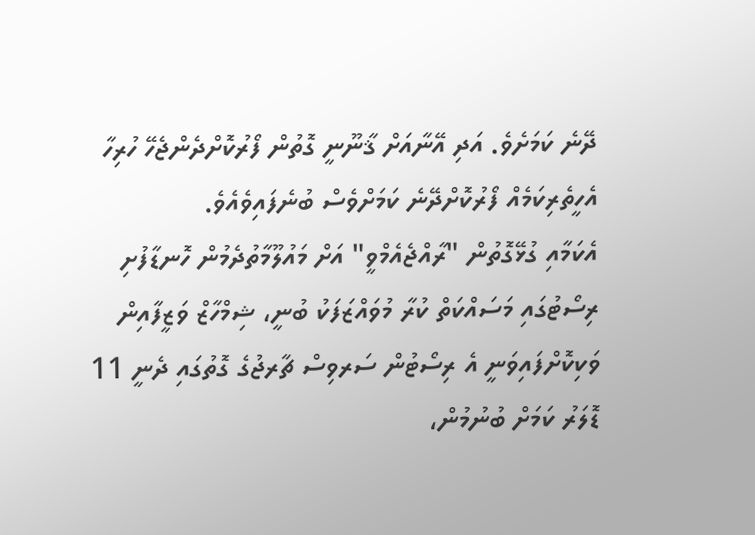ދޭނެ ކަމަށެވެ. އަދި އޭނާއަށް ޤާނޫނީ ގޮތުން ފޯރުކޮށްދެންޖެހޭ ހުރިހާ އެހީތެރިކަމެއް ފޯރުކޮށްދޭނެ ކަމަށްވެސް ބުނެފައިވެއެވެ.
އެކަމާއި ގުޅޭގޮތުން "ރާއްޖެއެމްވީ" އަށް މައުލޫމާތުދެމުން ހޮނޑާފުށި ރިސޯޓުގައި މަސައްކަތް ކުރާ މުވައްޒަފަކު ބުނީ، ޝިމްހާޒް ވަޒީފާއިން ވަކިކޮށްފައިވަނީ އެ ރިސޯޓުން ސަރވިސް ޗާރޖުގެ ގޮތުގައި ދެނީ 11 ޑޮލަރު ކަމަށް ބުނުމުން،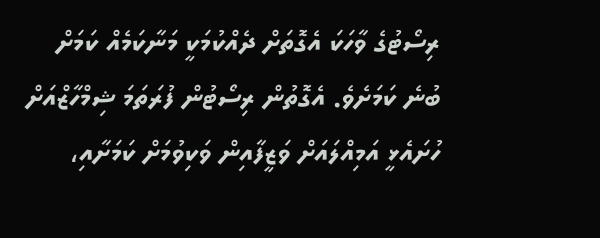ރިސޯޓުގެ ވާހަކަ އެގޮތަށް ދެއްކުމަކީ މަނާކަމެއް ކަމަށް ބުނެ ކަމަށެވެ. އެގޮތުން ރިސޯޓުން ފުރަތަމަ ޝިމްހާޒްއަށް ހުށައެޅީ އަމިއްލައަށް ވަޒީފާއިން ވަކިވުމަށް ކަމަށާއި،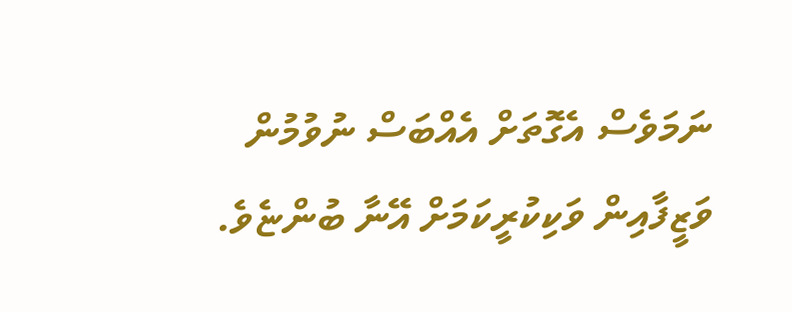ނަމަވެސް އެގޮތަށް އެއްބަސް ނުވުމުން ވަޒީފާއިން ވަކިކުރީކަމަށް އޭނާ ބުންޏެވެ.